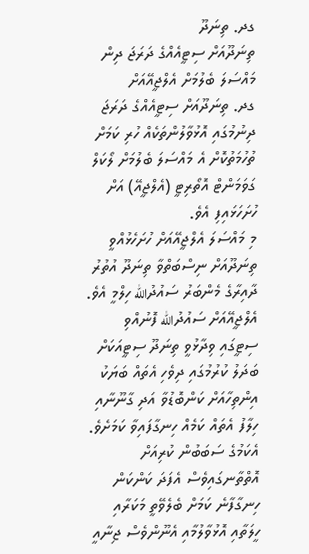ގދ. ތިނަދޫ
ތިނަދޫއަށް ސިޓީއެއްގެ ދަރަޖަ ދިން މައްސަލަ ބެލުމަށް އެލްޖީއޭއަށް
ގދ. ތިނަދޫއަށް ސިޓީއެއްގެ ދަރަޖަ ދިނުމުގައި އޮޅުވާލުންތަކެއް ހުރި ކަމަށް ތުހުމަތުކޮށް އެ މައްސަލަ ބެލުމަށް ލޯކަލް ގަވަމަންޓް އޮތޯރިޓީ (އެލްޖީއޭ) އަށް ހުށަހަޅައިފި އެވެ.
މި މައްސަލަ އެލްޖީއޭއަށް ހުށަހެޅުއްވީ ތިނަދޫއަށް ނިސްބަތްވާ ތިނަދޫ އުތުރު ދާއިރާގެ މެންބަރު ސައުދުالله ހިލްމީ އެވެ.
އެލްޖީއޭއަށް ސައުދުالله ފޮނުއްވި ސިޓީގައި ވިދާޅުވީ ތިނަދޫ ސިޓީއަކަށް ބަދަލު ކުރުމުގައި ދިވެހި އެތައް ބަޔަކު އިންތިހާއަށް ކަންބޮޑުވާ އަދި ގާނޫނާއި ހިލާފު އެތައް ކަމެއް ހިނގާފައިވާ ކަމަށެވެ.
އެކަމުގެ ސަބަބުން ކުރިއަށް އޮތްތާނގައިވެސް އެފަދަ ކަންކަން ހިނގާފާނެ ކަމަށް ބެލެވޭތީ މަކަރާއި ހީލަތާއި އޮޅުވާލުމާއި އެނޫންވެސް ޖިނާއީ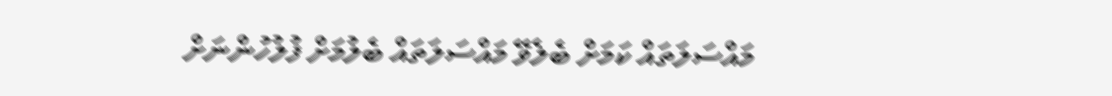މައްސަލަތައް ކަމަށް ބެލެވޭ މައްސަލަތައް ބެލުމަށް ފުލުހުންނަށް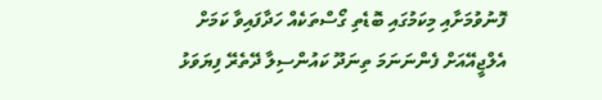ފޮނުވުމަށާއި މިކަމުގައި ބޮޑެތި ގޯސްތަކެއް ހަދާފައިވާ ކަމަށް އެލްޖީއޭއަށް ފެންނަނަމަ ތިނަދޫ ކައުންސިލާ ދޭތެރޭ ފިޔަވަޅު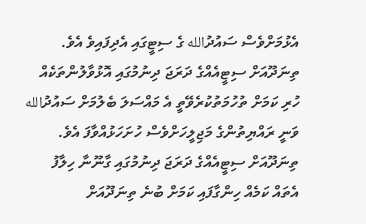އެޅުމަށްވެސް ސައުދުالله ގެ ސިޓީގައި އެދިފައިވެ އެވެ.
ތިނަދޫއަށް ސިޓީއެއްގެ ދަރަޖަ ދިނުމުގައި އޮޅުވާލުންތަކެއް ހުރި ކަމަށް ތުހުމަތުކުރެވޭތީ އެ މައްސަލަ ބެލުމަށް ސައުދުالله ވަނީ ރައްޔިތުންގެ މަޖިލީހަށްވެސް ހުށަހަޅުއްވާފަ އެވެ.
ތިނަދޫއަށް ސިޓީއެއްގެ ދަރަޖަ ދިނުމުގައި ގާނޫނާ ހިލާފު އެތައް ކަމެއް ހިންގާފައި ކަމަށް ބުނެ ތިނަދޫއަށް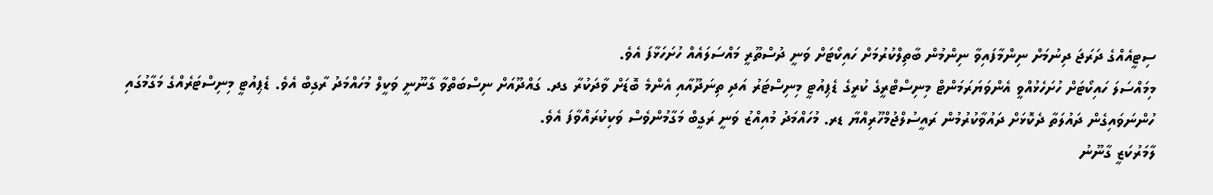ސިޓީއެއްގެ ދަރަޖަ ދިނުމަށް ނިންމާފައިވާ ނިންމުން ބާތިލްކުރުމަށް ހައިކޯޓަށް ވަނީ ދުސްތޫރީ މައްސަލައެއް ހުށަހަޅާފަ އެވެ.
މިމައްސަލަ ހައިކޯޓަށް ހުށަހެޅުއްވީ އެންވަޔަރަމަންޓް މިނިސްޓްރީގެ ކުރީގެ ޑެޕިއުޓީ މިނިސްޓަރު އަދި ތިނަދޫއާއި އެންމެ ބޮޑަށް ވާދަކުރާ ގދ. ގައްދޫއަށް ނިސްބަތްވާ ގާނޫނީ ވަކީލް މުހައްމަދު ރާގިބް އެވެ. ޑެޕިއުޓީ މިނިސްޓަރެއްގެ މަގާމުގައި ހުންނަވައިގެން ދައުލަތާ ދެކޮޅަށް ދައުވާކުރުމުން ރައީސުލްޖުމްހޫރިއްޔާ ޑރ. މުހައްމަދު މުއިއްޒު ވަނީ ރަގީބް މަގާމުންވެސް ވަކިކުރައްވާފަ އެވެ.
ލާމަރުކަޒީ ގާނޫނު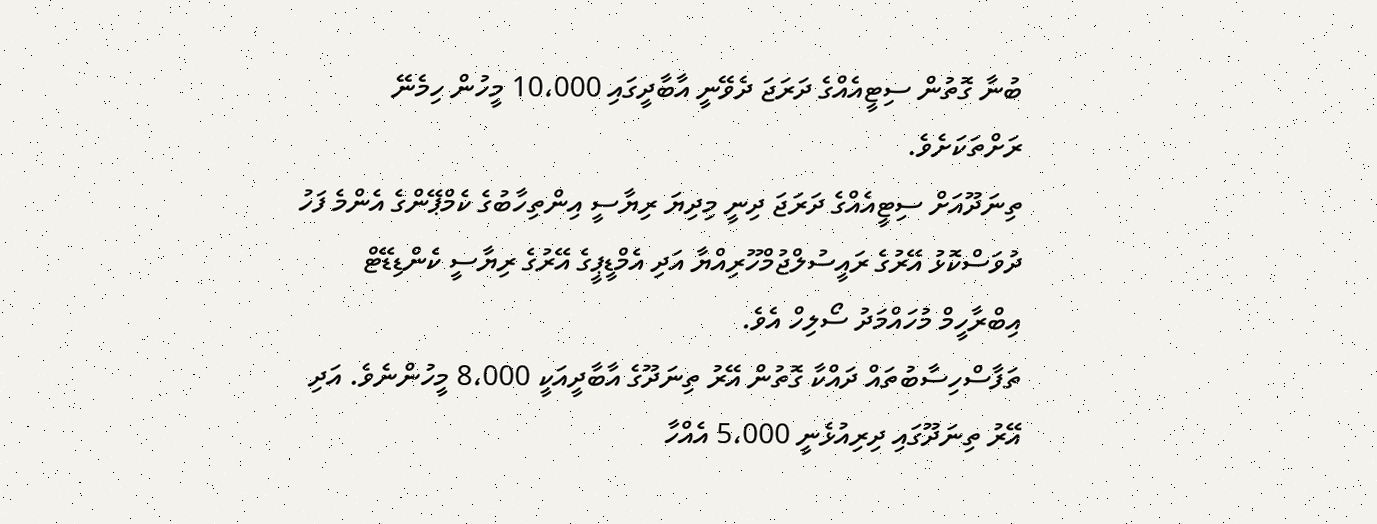ބުނާ ގޮތުން ސިޓީއެއްގެ ދަރަޖަ ދެވޭނީ އާބާދީގައި 10،000 މީހުން ހިމެނޭ ރަށްތަކަށެވެ.
ތިނަދޫއަށް ސިޓީއެއްގެ ދަރަޖަ ދިނީ މިދިޔަ ރިޔާސީ އިންތިހާބުގެ ކެމްޕޭންގެ އެންމެ ފަހު ދުވަސްކޮޅު އޭރުގެ ރައީސުލްޖުމްހޫރިއްޔާ އަދި އެމްޑީޕީގެ އޭރުގެ ރިޔާސީ ކެންޑިޑޭޓް އިބްރާހީމް މުހައްމަދު ސޯލިހް އެވެ.
ތަފާސްހިސާބުތައް ދައްކާ ގޮތުން އޭރު ތިނަދޫގެ އާބާދީއަކީ 8،000 މީހުންނެވެ. އަދި އޭރު ތިނަދޫގައި ދިރިއުޅެނީ 5،000 އެއްހާ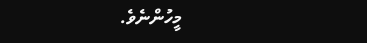މީހުންނެވެ.